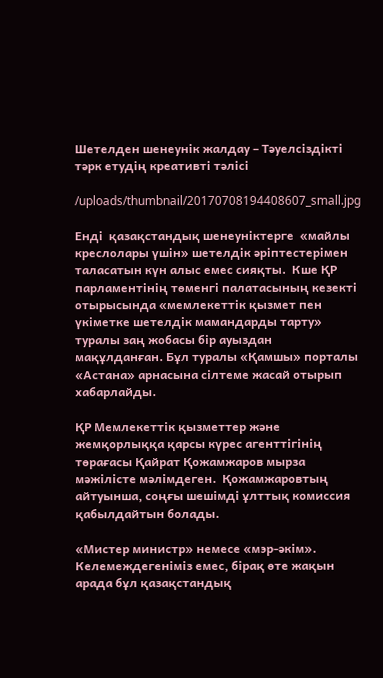Шетелден шенеунік жалдау – Тәуелсіздікті тәрк етудің креативті тәлісі

/uploads/thumbnail/20170708194408607_small.jpg

Енді  қазақстандық шенеуніктерге  «майлы креслолары үшін» шетелдік әріптестерімен таласатын күн алыс емес сияқты.  Кше ҚР парламентінің төменгі палатасының кезекті отырысында «мемлекеттік қызмет пен үкіметке шетелдік мамандарды тарту» туралы заң жобасы бір ауыздан мақұлданған. Бұл туралы «Қамшы» порталы «Астана» арнасына сілтеме жасай отырып хабарлайды.

ҚР Мемлекеттік қызметтер және жемқорлыққа қарсы күрес агенттігінің төрағасы Қайрат Қожамжаров мырза мәжілісте мәлімдеген.  Қожамжаровтың айтуынша, соңғы шешімді ұлттық комиссия қабылдайтын болады.

«Мистер министр» немесе «мэр-әкім». Келемеждегеніміз емес, бірақ өте жақын арада бұл қазақстандық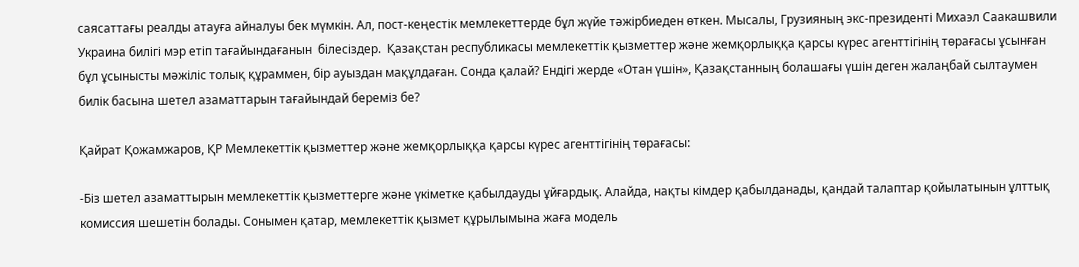саясаттағы реалды атауға айналуы бек мүмкін. Ал, пост-кеңестік мемлекеттерде бұл жүйе тәжірбиеден өткен. Мысалы, Грузияның экс-президенті Михаэл Саакашвили Украина билігі мэр етіп тағайындағанын  білесіздер.  Қазақстан республикасы мемлекеттік қызметтер және жемқорлыққа қарсы күрес агенттігінің төрағасы ұсынған бұл ұсынысты мәжіліс толық құраммен, бір ауыздан мақұлдаған. Сонда қалай? Ендігі жерде «Отан үшін», Қазақстанның болашағы үшін деген жалаңбай сылтаумен билік басына шетел азаматтарын тағайындай береміз бе?

Қайрат Қожамжаров, ҚР Мемлекеттік қызметтер және жемқорлыққа қарсы күрес агенттігінің төрағасы:

-Біз шетел азаматтырын мемлекеттік қызметтерге және үкіметке қабылдауды ұйғардық. Алайда, нақты кімдер қабылданады, қандай талаптар қойылатынын ұлттық комиссия шешетін болады. Сонымен қатар, мемлекеттік қызмет құрылымына жаға модель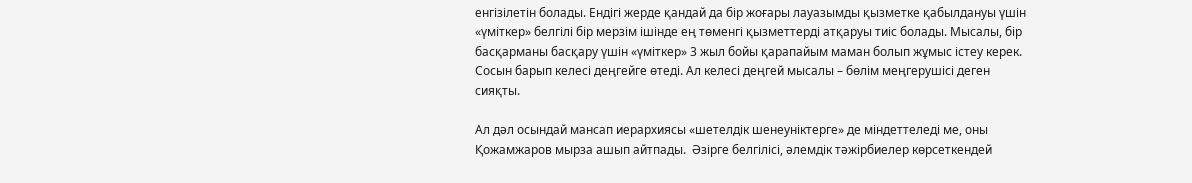енгізілетін болады. Ендігі жерде қандай да бір жоғары лауазымды қызметке қабылдануы үшін «үміткер» белгілі бір мерзім ішінде ең төменгі қызметтерді атқаруы тиіс болады. Мысалы, бір басқарманы басқару үшін «үміткер» 3 жыл бойы қарапайым маман болып жұмыс істеу керек. Сосын барып келесі деңгейге өтеді. Ал келесі деңгей мысалы – бөлім меңгерушісі деген сияқты.

Ал дәл осындай мансап иерархиясы «шетелдік шенеуніктерге» де міндеттеледі ме, оны Қожамжаров мырза ашып айтпады.  Әзірге белгілісі, әлемдік тәжірбиелер көрсеткендей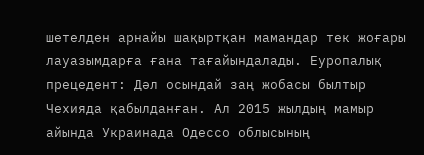шетелден арнайы шақыртқан мамандар тек жоғары лауазымдарға ғана тағайындалады. Еуропалық прецедент: Дәл осындай заң жобасы былтыр Чехияда қабылданған. Ал 2015 жылдың мамыр айында Украинада Одессо облысының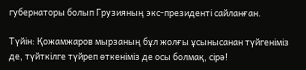губернаторы болып Грузияның экс-президенті сайланған.

Түйін: Қожамжаров мырзаның бұл жолғы ұсынысанан түйгеніміз де, түйткілге түйреп өткеніміз де осы болмақ, сірә!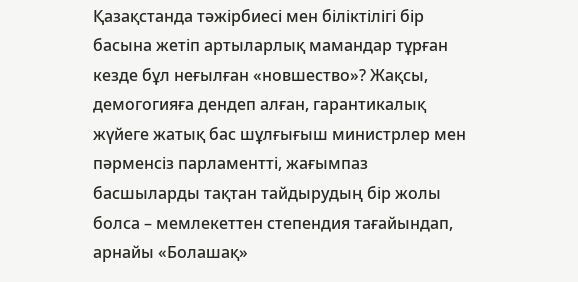Қазақстанда тәжірбиесі мен біліктілігі бір басына жетіп артыларлық мамандар тұрған кезде бұл неғылған «новшество»? Жақсы, демогогияға дендеп алған, гарантикалық жүйеге жатық бас шұлғығыш министрлер мен пәрменсіз парламентті, жағымпаз басшыларды тақтан тайдырудың бір жолы болса – мемлекеттен степендия тағайындап, арнайы «Болашақ»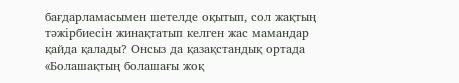бағдарламасымен шетелде оқытып, сол жақтың тәжірбиесін жинақтатып келген жас мамандар қайда қалады? Онсыз да қазақстандық ортада «Болашақтың болашағы жоқ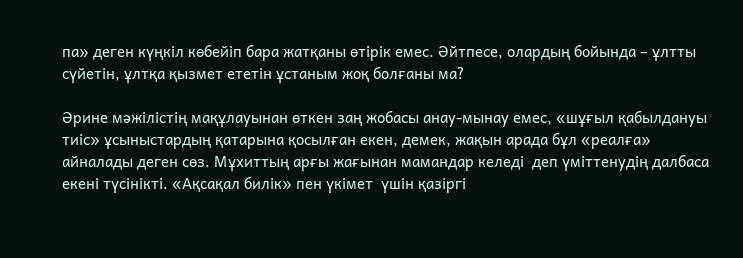па» деген күңкіл көбейіп бара жатқаны өтірік емес. Әйтпесе, олардың бойында – ұлтты сүйетін, ұлтқа қызмет ететін ұстаным жоқ болғаны ма?

Әрине мәжілістің мақұлауынан өткен заң жобасы анау-мынау емес, «шұғыл қабылдануы тиіс» ұсыныстардың қатарына қосылған екен, демек, жақын арада бұл «реалға» айналады деген сөз. Мұхиттың арғы жағынан мамандар келеді  деп үміттенудің далбаса екені түсінікті. «Ақсақал билік» пен үкімет  үшін қазіргі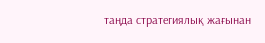таңда стратегиялық жағынан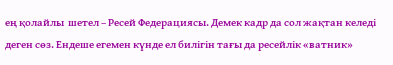ең қолайлы  шетел – Ресей Федерациясы. Демек кадр да сол жақтан келеді деген сөз. Ендеше егемен күнде ел билігін тағы да ресейлік «ватник»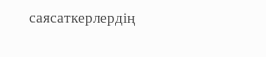саясаткерлердің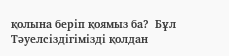қолына беріп қоямыз ба?  Бұл Тәуелсіздігімізді қолдан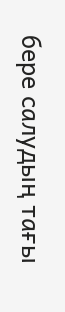бере салудың тағы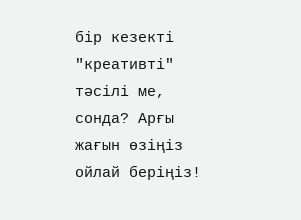бір кезекті "креативті" тәсілі ме, сонда? Арғы жағын өзіңіз ойлай беріңіз!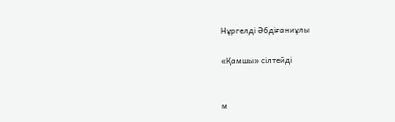Нұргелді Әбдіғаниұлы

«Қамшы» сілтейді


м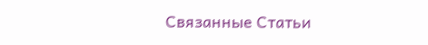Связанные Статьи